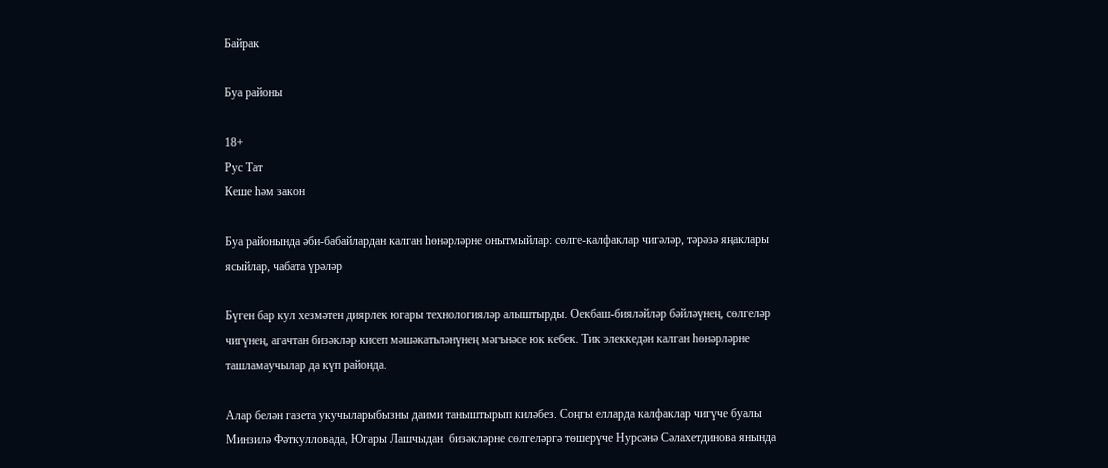Байрак

Буа районы

18+
Рус Тат
Кеше һәм закон

Буа районында әби-бабайлардан калган һөнәрләрне онытмыйлар: сөлге-калфаклар чигәләр, тәрәзә яңаклары ясыйлар, чабата үрәләр

Бүген бар кул хезмәтен диярлек югары технологияләр алыштырды. Оекбаш-бияләйләр бәйләүнең, сөлгеләр чигүнең, агачтан бизәкләр кисеп мәшәкатьләнүнең мәгънәсе юк кебек. Тик элеккедән калган һөнәрләрне ташламаучылар да күп районда.

Алар белән газета укучыларыбызны даими таныштырып киләбез. Соңгы елларда калфаклар чигүче буалы Минзилә Фәткулловада, Югары Лашчыдан  бизәкләрне сөлгеләргә төшерүче Нурсәнә Сәлахетдинова янында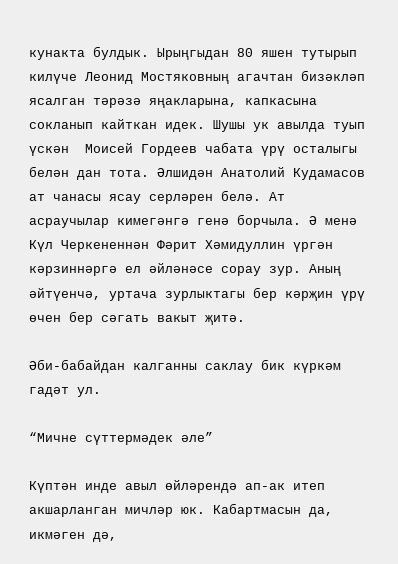кунакта булдык. Ырыңгыдан 80 яшен тутырып килүче Леонид Мостяковның агачтан бизәкләп ясалган тәрәзә яңакларына, капкасына сокланып кайткан идек. Шушы ук авылда туып үскән  Моисей Гордеев чабата үрү осталыгы белән дан тота. Әлшидән Анатолий Кудамасов ат чанасы ясау серләрен белә. Ат асраучылар кимегәнгә генә борчыла. Ә менә Күл Черкененнән Фәрит Хәмидуллин үргән кәрзиннәргә ел әйләнәсе сорау зур. Аның әйтүенчә, уртача зурлыктагы бер кәрҗин үрү өчен бер сәгать вакыт җитә.

Әби-бабайдан калганны саклау бик күркәм гадәт ул.

“Мичне сүттермәдек әле”

Күптән инде авыл өйләрендә ап-ак итеп акшарланган мичләр юк. Кабартмасын да, икмәген дә,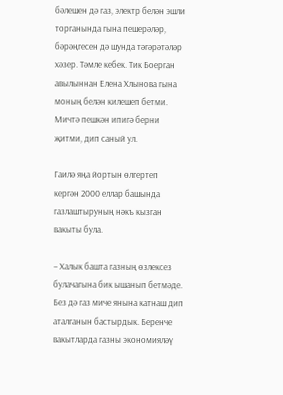бәлешен дә газ, электр белән эшли торганында гына пешерәләр, бәрәңгесен дә шунда тәгәрәтәләр хәзер. Тәмле кебек. Тик Боерган авылыннан Елена Хлынова гына моның белән килешеп бетми. Мичтә пешкән ипигә берни җитми, дип саный ул.

Гаилә яңа йортын өлгертеп кергән 2000 еллар башында газлаштыруның нәкъ кызган вакыты була.

– Халык башта газның өзлексез булачагына бик ышанып бетмәде. Без дә газ миче янына катнаш дип аталганын бастырдык. Беренче вакытларда газны экономияләү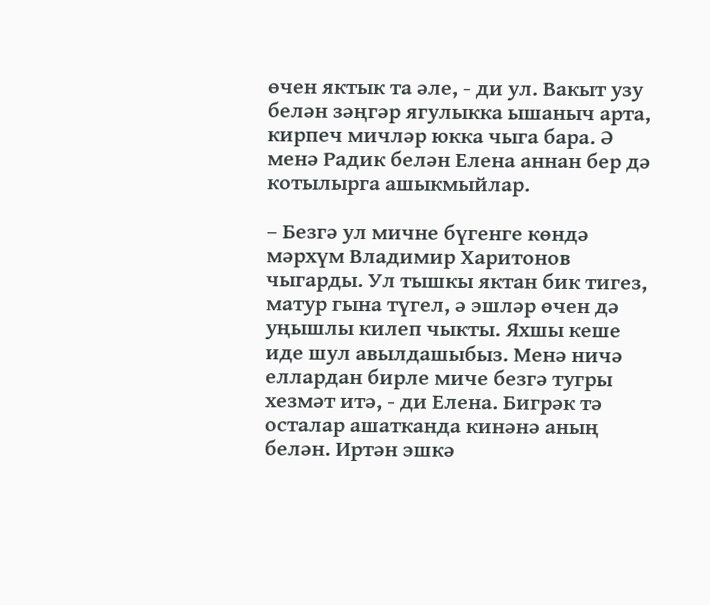өчен яктык та әле, - ди ул. Вакыт узу белән зәңгәр ягулыкка ышаныч арта, кирпеч мичләр юкка чыга бара. Ә менә Радик белән Елена аннан бер дә котылырга ашыкмыйлар.

– Безгә ул мичне бүгенге көндә мәрхүм Владимир Харитонов чыгарды. Ул тышкы яктан бик тигез, матур гына түгел, ә эшләр өчен дә уңышлы килеп чыкты. Яхшы кеше иде шул авылдашыбыз. Менә ничә еллардан бирле миче безгә тугры хезмәт итә, - ди Елена. Бигрәк тә осталар ашатканда кинәнә аның белән. Иртән эшкә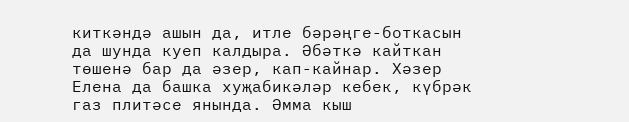киткәндә ашын да, итле бәрәңге-боткасын да шунда куеп калдыра. Әбәткә кайткан төшенә бар да әзер, кап-кайнар. Хәзер Елена да башка хуҗабикәләр кебек, күбрәк газ плитәсе янында. Әмма кыш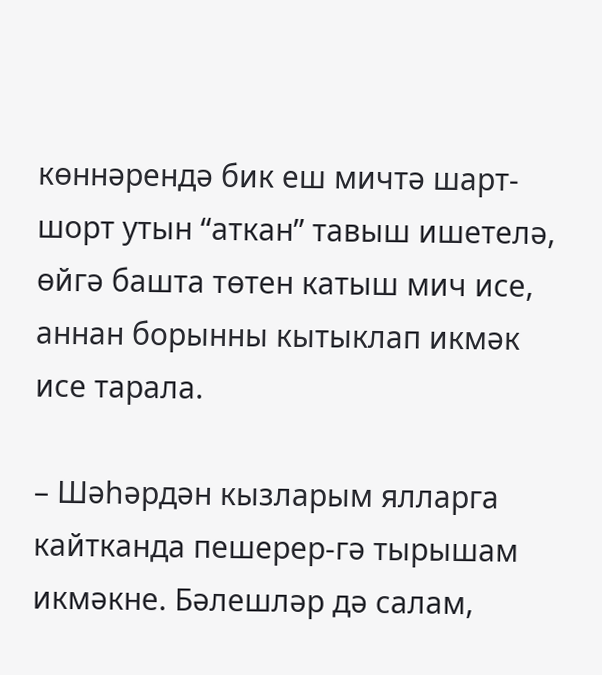көннәрендә бик еш мичтә шарт-шорт утын “аткан” тавыш ишетелә, өйгә башта төтен катыш мич исе, аннан борынны кытыклап икмәк исе тарала.

– Шәһәрдән кызларым ялларга кайтканда пешерер-гә тырышам икмәкне. Бәлешләр дә салам,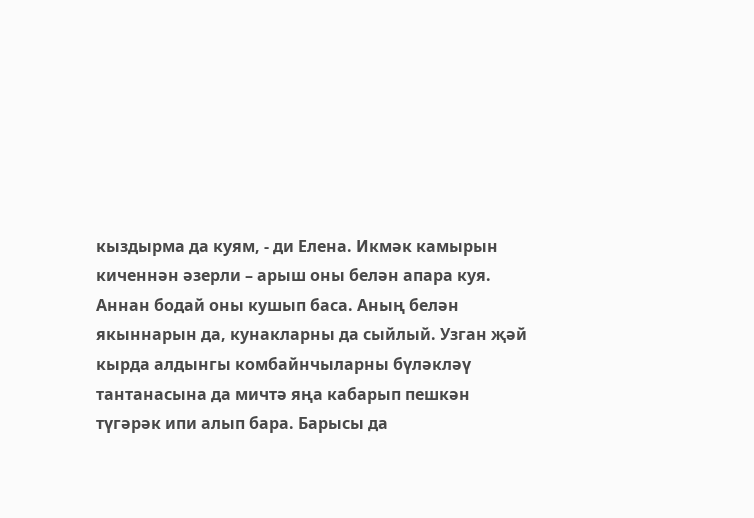кыздырма да куям, - ди Елена. Икмәк камырын киченнән әзерли – арыш оны белән апара куя. Аннан бодай оны кушып баса. Аның белән якыннарын да, кунакларны да сыйлый. Узган җәй кырда алдынгы комбайнчыларны бүләкләү тантанасына да мичтә яңа кабарып пешкән түгәрәк ипи алып бара. Барысы да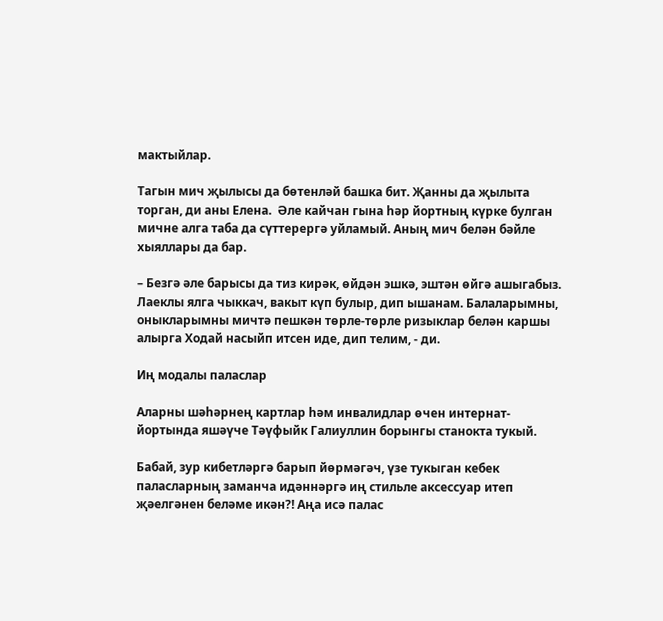мактыйлар.

Тагын мич җылысы да бөтенләй башка бит. Җанны да җылыта торган, ди аны Елена.  Әле кайчан гына һәр йортның күрке булган мичне алга таба да сүттерергә уйламый. Аның мич белән бәйле хыяллары да бар.

– Безгә әле барысы да тиз кирәк, өйдән эшкә, эштән өйгә ашыгабыз. Лаеклы ялга чыккач, вакыт күп булыр, дип ышанам. Балаларымны, оныкларымны мичтә пешкән төрле-төрле ризыклар белән каршы алырга Ходай насыйп итсен иде, дип телим, - ди.

Иң модалы паласлар

Аларны шәһәрнең картлар һәм инвалидлар өчен интернат-йортында яшәүче Тәүфыйк Галиуллин борынгы станокта тукый.

Бабай, зур кибетләргә барып йөрмәгәч, үзе тукыган кебек паласларның заманча идәннәргә иң стильле аксессуар итеп җәелгәнен беләме икән?! Аңа исә палас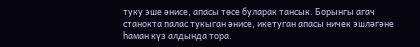туку эше әнисе, апасы төсе буларак тансык. Борынгы агач станокта палас тукыган әнисе, икетуган апасы ничек эшләгәне һаман күз алдында тора.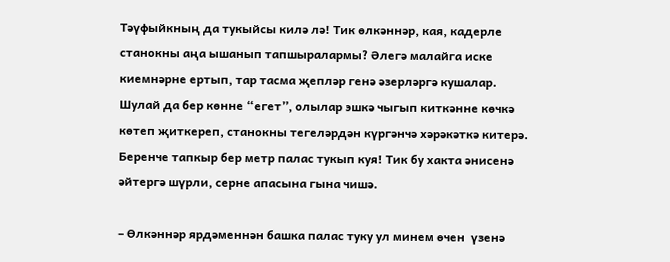Тәүфыйкның да тукыйсы килә лә! Тик өлкәннәр, кая, кадерле станокны аңа ышанып тапшыралармы? Әлегә малайга иске киемнәрне ертып, тар тасма җепләр генә әзерләргә кушалар. Шулай да бер көнне “егет”, олылар эшкә чыгып киткәнне көчкә көтеп җиткереп, станокны тегеләрдән күргәнчә хәрәкәткә китерә. Беренче тапкыр бер метр палас тукып куя! Тик бу хакта әнисенә әйтергә шүрли, серне апасына гына чишә.

– Өлкәннәр ярдәменнән башка палас туку ул минем өчен  үзенә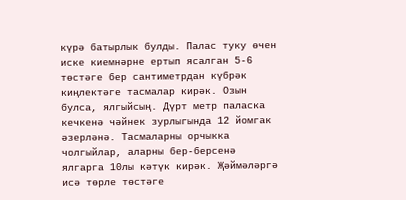күрә батырлык булды. Палас туку өчен иске киемнәрне ертып ясалган 5-6 төстәге бер сантиметрдан күбрәк киңлектәге тасмалар кирәк. Озын булса, ялгыйсың. Дүрт метр паласка кечкенә чәйнек зурлыгында 12 йомгак әзерләнә. Тасмаларны орчыкка чолгыйлар, аларны бер-берсенә ялгарга 10лы кәтүк кирәк. Җәймәләргә исә төрле төстәге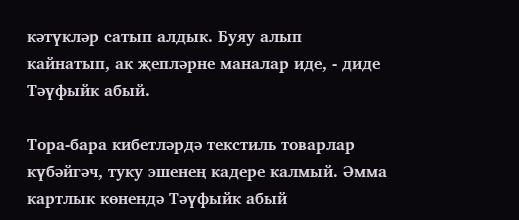кәтүкләр сатып алдык. Буяу алып кайнатып, ак җепләрне маналар иде, - диде Тәүфыйк абый.

Тора-бара кибетләрдә текстиль товарлар күбәйгәч, туку эшенең кадере калмый. Әмма картлык көнендә Тәүфыйк абый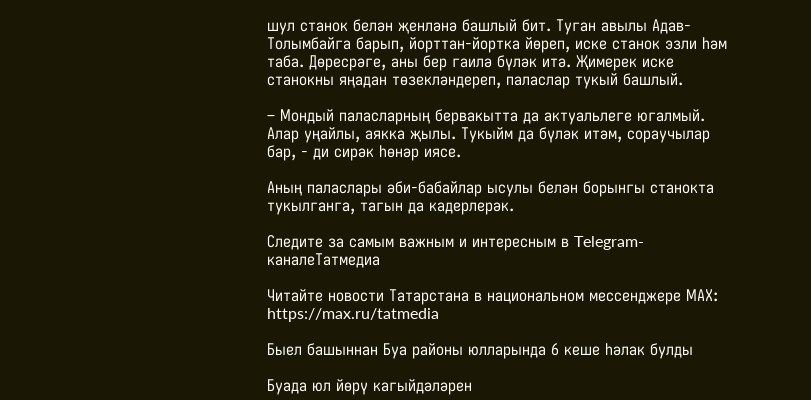шул станок белән җенләнә башлый бит. Туган авылы Адав-Толымбайга барып, йорттан-йортка йөреп, иске станок эзли һәм таба. Дөресрәге, аны бер гаилә бүләк итә. Җимерек иске станокны яңадан төзекләндереп, паласлар тукый башлый.

– Мондый паласларның бервакытта да актуальлеге югалмый. Алар уңайлы, аякка җылы. Тукыйм да бүләк итәм, сораучылар бар, - ди сирәк һөнәр иясе.

Аның паласлары әби-бабайлар ысулы белән борынгы станокта тукылганга, тагын да кадерлерәк.

Следите за самым важным и интересным в Telegram-каналеТатмедиа

Читайте новости Татарстана в национальном мессенджере MАХ: https://max.ru/tatmedia

Быел башыннан Буа районы юлларында 6 кеше һәлак булды

Буада юл йөрү кагыйдәләрен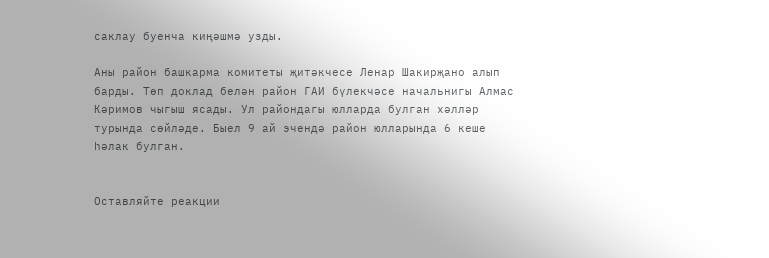саклау буенча киңәшмә узды.

Аны район башкарма комитеты җитәкчесе Ленар Шакирҗано алып барды. Төп доклад белән район ГАИ бүлекчәсе начальнигы Алмас Кәримов чыгыш ясады. Ул райондагы юлларда булган хәлләр турында сөйләде. Быел 9 ай эчендә район юлларында 6 кеше һәлак булган.


Оставляйте реакции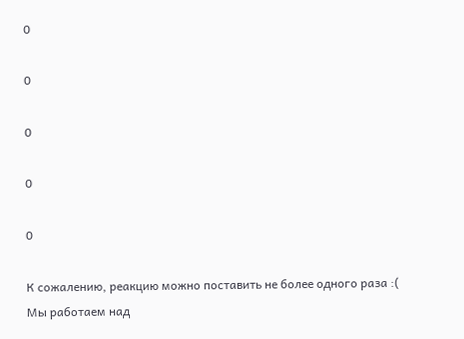0

0

0

0

0

К сожалению, реакцию можно поставить не более одного раза :(
Мы работаем над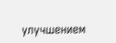улучшением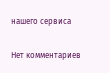нашего сервиса

Нет комментариев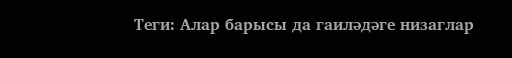Теги: Алар барысы да гаиләдәге низаглар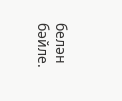белән бәйле.